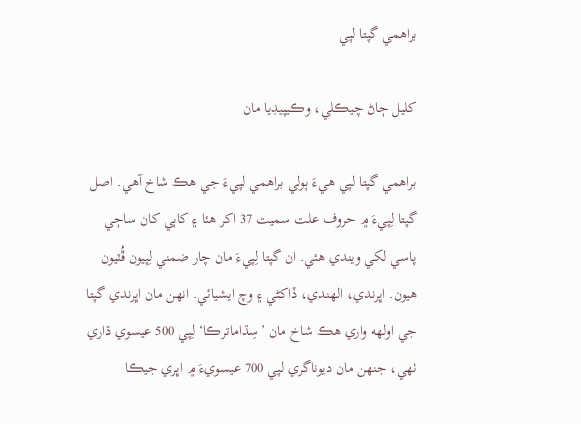براھمي گپتا لپي

کليل ڄاڻ چيڪلي، وڪيپيڊيا مان

براهمي گپتا لپي هيءَ ٻولي براهمي لپيءَ جي هڪ شاخ آهي. اصل گپتا لِپيءَ ۾ حروف علت سميت 37 اکر هئا ۽ کاٻي کان ساڄي پاسي لکي ويندي هئي. ان گپتا لِپيءَ مان چار ضمني لِپيون ڦُٽيون هيون. اڀرندي، الهندي، ڏاکڻي ۽ وچ ايشيائي. انهن مان اڀرندي گپتا جي اولهه واري هڪ شاخ مان ’سِڌاماترڪا‘ لِپي 500 عيسوي ڌاري ٺهي، جنهن مان ديوناگري لپي 700 عيسويءَ ۾ اڀري جيڪا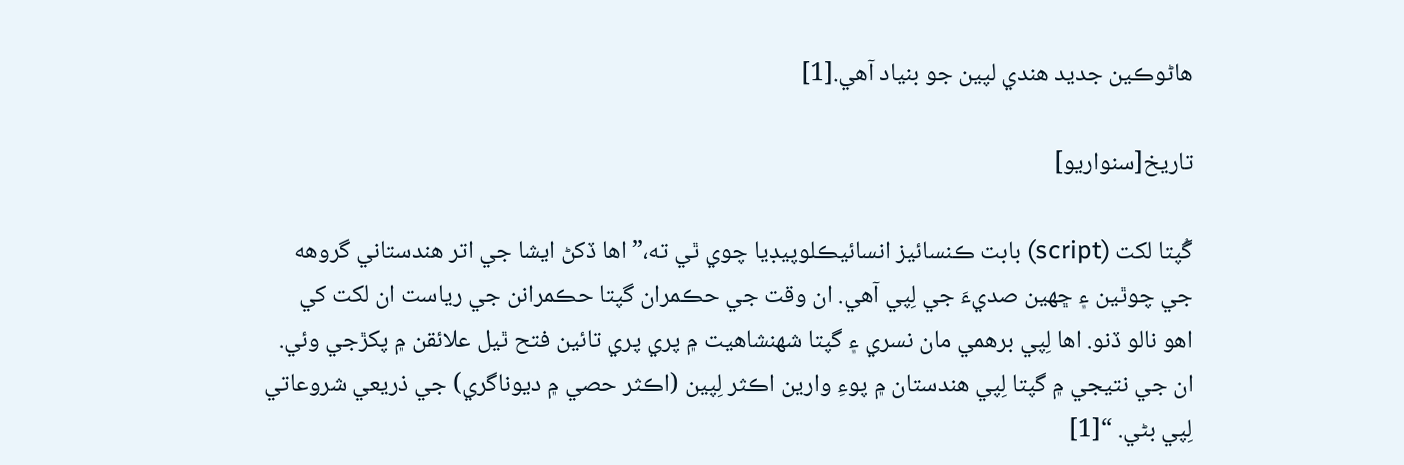هاڻوڪين جديد هندي لپين جو بنياد آهي.[1]

تاريخ[سنواريو]

گُپتا لکت (script) بابت ڪنسائيز انسائيڪلوپيڊيا چوي ٿي ته،” اها ڏکڻ ايشا جي اتر هندستاني گروهه جي چوٿين ۽ ڇهين صديءَ جي لِپي آهي. ان وقت جي حڪمران گپتا حڪمرانن جي رياست ان لکت کي اهو نالو ڏنو. اها لِپي برهمي مان نسري ۽ گپتا شهنشاهيت ۾ پري پري تائين فتح ٿيل علائقن ۾ پکڙجي وئي. ان جي نتيجي ۾ گپتا لِپي هندستان ۾ پوءِ وارين اڪثر لِپين (اڪثر حصي ۾ ديوناگري) جي ذريعي شروعاتي لِپي بڻي. “[1]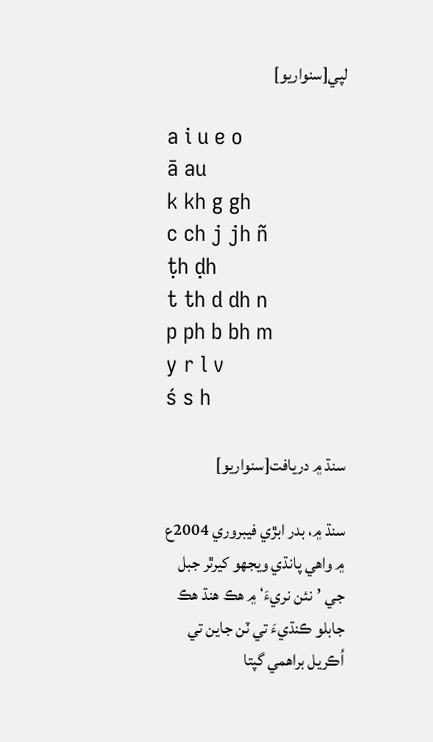لپي[سنواريو]

a i u e o
ā au
k kh g gh
c ch j jh ñ
ṭh ḍh
t th d dh n
p ph b bh m
y r l v
ś s h

سنڌ ۾ دريافت[سنواريو]

سنڌ ۾، بدر ابڙي فيبروري 2004ع ۾ واهي پانڌي ويجهو کيرٿر جبل جي ’نئن نريءَ‘ ۾ هڪ هنڌ هڪ جابلو ڪنڌيءَ تي ٽن جاين تي اُڪريل براهمي گپتا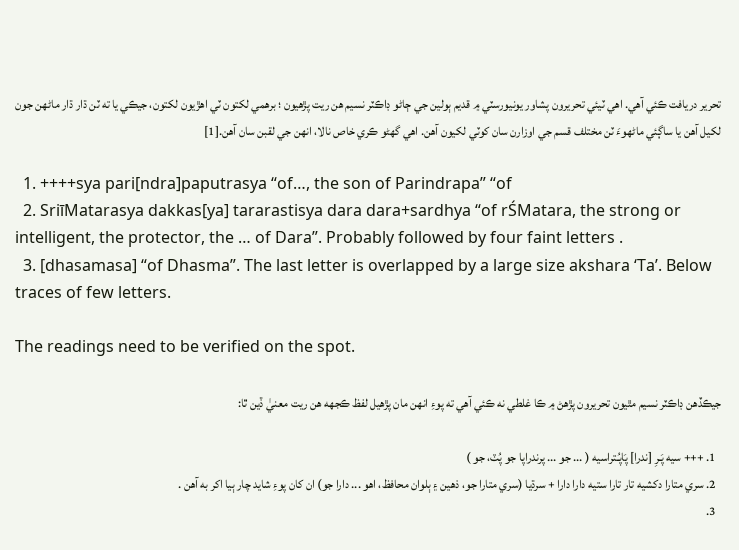تحرير دريافت ڪئي آهي. اهي ٽيئي تحريرون پشاور يونيورسٽي ۾ قديم ٻولين جي ڄاڻو ڊاڪٽر نسيم هن ريت پڙهيون ؛ برهمي لکتون ٽي اهڙيون لکتون، جيڪي يا ته ٽن ڌار ڌار ماڻهن جون لکيل آهن يا ساڳئي ماڻهوءَ ٽن مختلف قسم جي اوزارن سان کوٽي لکيون آهن. اهي گهڻو ڪري خاص نالا، انهن جي لقبن سان آهن.[1]

  1. ++++sya pari[ndra]paputrasya “of…, the son of Parindrapa” “of
  2. SriīMatarasya dakkas[ya] tararastisya dara dara+sardhya “of rŚMatara, the strong or intelligent, the protector, the … of Dara”. Probably followed by four faint letters .
  3. [dhasamasa] “of Dhasma”. The last letter is overlapped by a large size akshara ‘Ta’. Below traces of few letters.

The readings need to be verified on the spot.

جيڪڏهن ڊاڪٽر نسيم مٿيون تحريرون پڙهڻ ۾ ڪا غلطي نه ڪئي آهي ته پوءِ انهن مان پڙهيل لفظ ڪجهه هن ريت معنيٰ ڏين ٿا:

  1. +++ سيه پَـرِ [ندرا] پَاپُـتراسيه ( ... جو ... پرندراپا جو پُٽ، جو )
  2. سري متارا دکشيه تار تارا ستيه دارا دارا + سرڌيا (سري متارا جو، ذهين ۽ ٻلوان محافظ، اهو ... دارا جو) ان کان پوءِ شايد چار ٻيا اکر به آهن .
  3.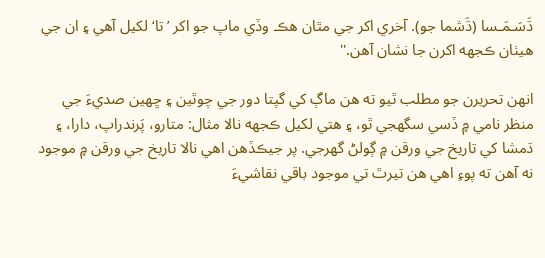ڌَسَـمَـسا (ڌَشما جو). آخري اکر جي مٿان هڪ وڏي ماپ جو اکر ’تا‘ لکيل آهي ۽ ان جي هيٺان ڪجهه اکرن جا نشان آهن.''

انهن تحريرن جو مطلب ٿيو ته هن ماڳ کي گپتا دور جي چوٿين ۽ ڇهين صديءَ جي منظر نامي ۾ ڏسي سگهجي ٿو، ۽ هتي لکيل ڪجهه نالا مثال: متارو، پَرندراپ، دارا، ۽ ڌمشا کي تاريخ جي ورقن ۾ ڳولڻ گهرجي. پر جيڪڏهن اهي نالا تاريخ جي ورقن ۾ موجود نه آهن ته پوءِ اهي هن تيرٿ تي موجود باقي نقاشيءَ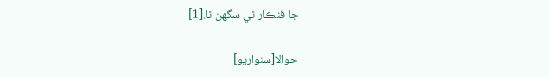جا فنڪار ٿي سگهن ٿا.[1]

حوالا[سنواريو]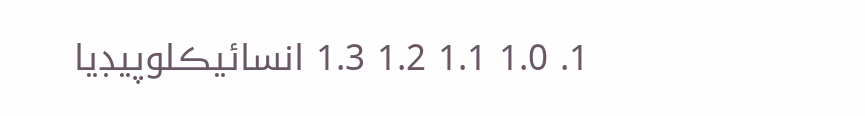1. 1.0 1.1 1.2 1.3 انسائيڪلوپيڊيا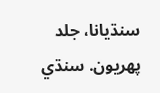سنڌيانا، جلد پھريون. سنڌي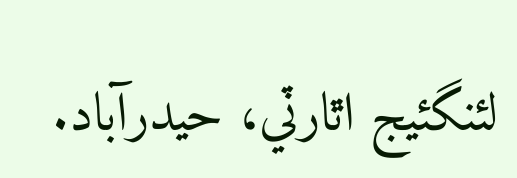لئنگئيج اٿارٽي، حيدرآباد.